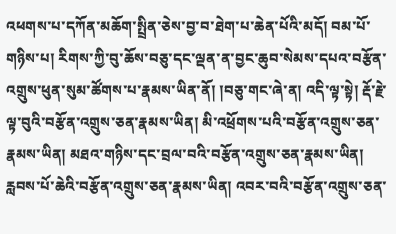འཕགས་པ་དཀོན་མཆོག་སྤྲིན་ཅེས་བྱ་བ་ཐེག་པ་ཆེན་པོའི་མདོ། བམ་པོ་གཉིས་པ། རིགས་ཀྱི་བུ་ཆོས་བཅུ་དང་ལྡན་ན་བྱང་ཆུབ་སེམས་དཔའ་བརྩོན་འགྲུས་ཕུན་སུམ་ཚོགས་པ་རྣམས་ཡིན་ནོ། །བཅུ་གང་ཞེ་ན། འདི་ལྟ་སྟེ། རྡོ་རྗེ་ལྟ་བུའི་བརྩོན་འགྲུས་ཅན་རྣམས་ཡིན། མི་འཕྲོགས་པའི་བརྩོན་འགྲུས་ཅན་རྣམས་ཡིན། མཐའ་གཉིས་དང་བྲལ་བའི་བརྩོན་འགྲུས་ཅན་རྣམས་ཡིན། རླབས་པོ་ཆེའི་བརྩོན་འགྲུས་ཅན་རྣམས་ཡིན། འབར་བའི་བརྩོན་འགྲུས་ཅན་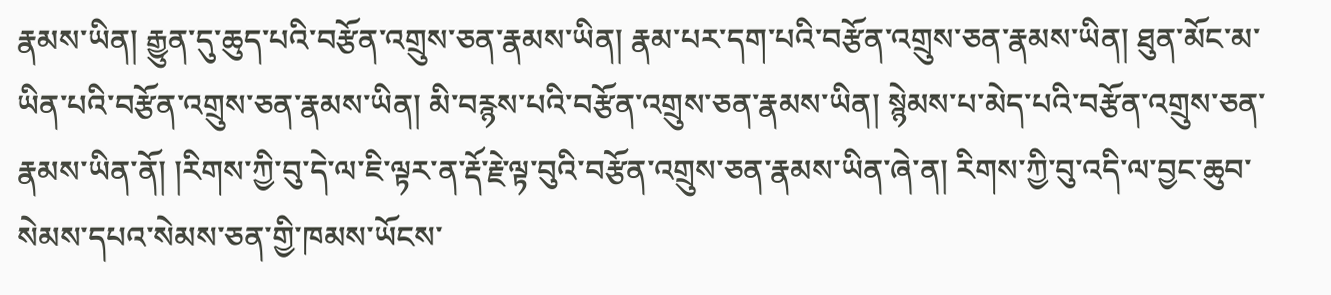རྣམས་ཡིན། རྒྱུན་དུ་ཆུད་པའི་བརྩོན་འགྲུས་ཅན་རྣམས་ཡིན། རྣམ་པར་དག་པའི་བརྩོན་འགྲུས་ཅན་རྣམས་ཡིན། ཐུན་མོང་མ་ཡིན་པའི་བརྩོན་འགྲུས་ཅན་རྣམས་ཡིན། མི་བརྙས་པའི་བརྩོན་འགྲུས་ཅན་རྣམས་ཡིན། སྙེམས་པ་མེད་པའི་བརྩོན་འགྲུས་ཅན་རྣམས་ཡིན་ནོ། །རིགས་ཀྱི་བུ་དེ་ལ་ཇི་ལྟར་ན་རྡོ་རྗེ་ལྟ་བུའི་བརྩོན་འགྲུས་ཅན་རྣམས་ཡིན་ཞེ་ན། རིགས་ཀྱི་བུ་འདི་ལ་བྱང་ཆུབ་སེམས་དཔའ་སེམས་ཅན་གྱི་ཁམས་ཡོངས་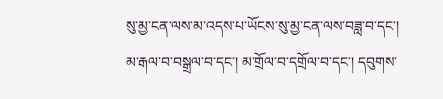སུ་མྱ་ངན་ལས་མ་འདས་པ་ཡོངས་སུ་མྱ་ངན་ལས་བཟླ་བ་དང་། མ་རྒལ་བ་བསྒྲལ་བ་དང་། མ་གྲོལ་བ་དགྲོལ་བ་དང་། དབུགས་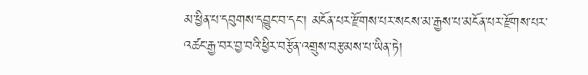མ་ཕྱིན་པ་དབུགས་དབྱུང་བ་དང་། མངོན་པར་རྫོགས་པར་སངས་མ་རྒྱས་པ་མངོན་པར་རྫོགས་པར་འཚང་རྒྱ་བར་བྱ་བའི་ཕྱིར་བརྩོན་འགྲུས་བརྩམས་པ་ཡིན་ཏེ།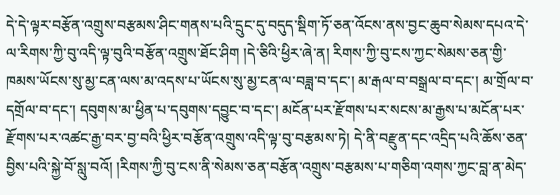དེ་དེ་ལྟར་བརྩོན་འགྲུས་བརྩམས་ཤིང་གནས་པའི་དྲུང་དུ་བདུད་སྡིག་ཏོ་ཅན་འོངས་ནས་བྱང་ཆུབ་སེམས་དཔའ་དེ་ལ་རིགས་ཀྱི་བུ་འདི་ལྟ་བུའི་བརྩོན་འགྲུས་ཐོང་ཤིག །དེ་ཅིའི་ཕྱིར་ཞེ་ན། རིགས་ཀྱི་བུ་ངས་ཀྱང་སེམས་ཅན་གྱི་ཁམས་ཡོངས་སུ་མྱ་ངན་ལས་མ་འདས་པ་ཡོངས་སུ་མྱ་ངན་ལ་བཟླ་བ་དང་། མ་རྒལ་བ་བསྒྲལ་བ་དང་། མ་གྲོལ་བ་དགྲོལ་བ་དང་། དབུགས་མ་ཕྱིན་པ་དབུགས་དབྱུང་བ་དང་། མངོན་པར་རྫོགས་པར་སངས་མ་རྒྱས་པ་མངོན་པར་རྫོགས་པར་འཚང་རྒྱ་བར་བྱ་བའི་ཕྱིར་བརྩོན་འགྲུས་འདི་ལྟ་བུ་བརྩམས་ཏེ། དེ་ནི་བརྫུན་དང་འདྲིད་པའི་ཆོས་ཅན་བྱིས་པའི་སྐྱེ་བོ་སླུ་བའོ། །རིགས་ཀྱི་བུ་ངས་ནི་སེམས་ཅན་བརྩོན་འགྲུས་བརྩམས་པ་གཅིག་འགས་ཀྱང་བླ་ན་མེད་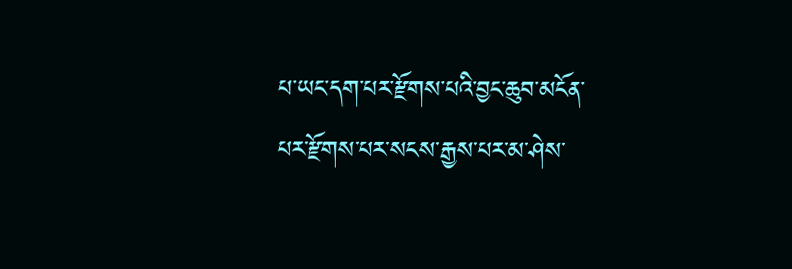པ་ཡང་དག་པར་རྫོགས་པའི་བྱང་ཆུབ་མངོན་པར་རྫོགས་པར་སངས་རྒྱས་པར་མ་ཤེས་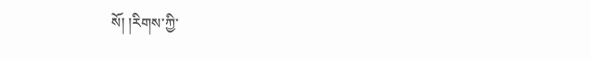སོ། །རིགས་ཀྱི་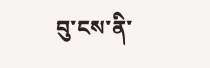བུ་ངས་ནི་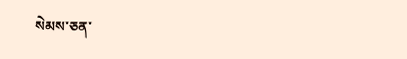སེམས་ཅན་